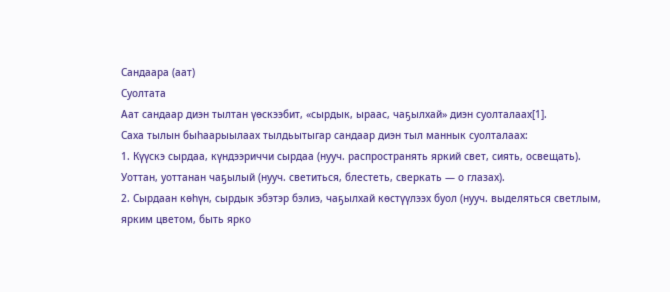Сандаара (аат)
Суолтата
Аат сандаар диэн тылтан үөскээбит, «сырдык, ыраас, чаҕылхай» диэн суолталаах[1].
Саха тылын быһаарыылаах тылдьытыгар сандаар диэн тыл маннык суолталаах:
1. Күүскэ сырдаа, күндээриччи сырдаа (нууч. распространять яркий свет, сиять, освещать). Уоттан, уоттанан чаҕылый (нууч. светиться, блестеть, сверкать — о глазах).
2. Сырдаан көһүн, сырдык эбэтэр бэлиэ, чаҕылхай көстүүлээх буол (нууч. выделяться светлым, ярким цветом, быть ярко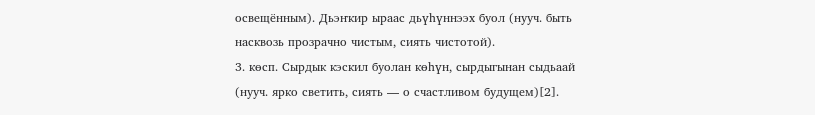освещённым). Дьэҥкир ыраас дьүһүннээх буол (нууч. быть насквозь прозрачно чистым, сиять чистотой).
3. көсп. Сырдык кэскил буолан көһүн, сырдыгынан сыдьаай (нууч. ярко светить, сиять — о счастливом будущем)[2].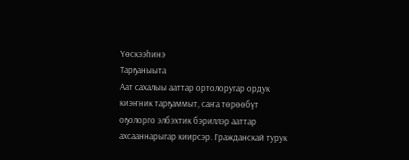Үөскээһинэ
Тарҕаныыта
Аат сахалыы ааттар ортолоругар ордук киэҥник тарҕаммыт, саҥа төрөөбүт оҕолорго элбэхтик бэриллэр ааттар ахсааннарыгар киирсэр. Гражданскай турук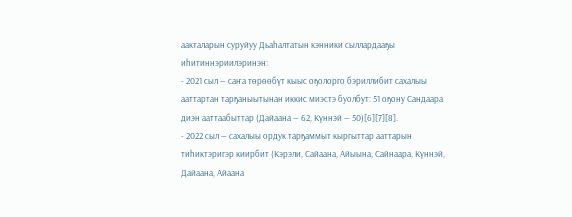аакталарын суруйуу Дьаһалтатын кэнники сыллардааҕы иһитиннэриилэринэн:
- 2021 сыл — саҥа төрөөбүт кыыс оҕолорго бэриллибит сахалыы ааттартан тарҕаныытынан иккис миэстэ буолбут: 51 оҕону Сандаара диэн ааттаабыттар (Дайаана — 62, Күннэй — 50)[6][7][8].
- 2022 сыл — сахалыы ордук тарҕаммыт кыргыттар ааттарын тиһиктэригэр киирбит (Кэрэли, Сайаана, Айыына, Сайнаара, Күннэй, Дайаана, Айаана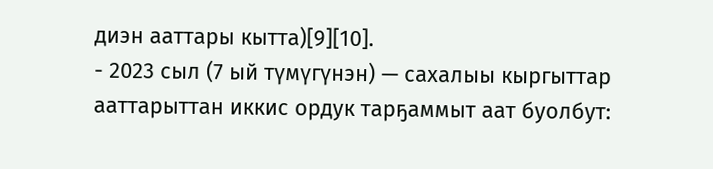диэн ааттары кытта)[9][10].
- 2023 сыл (7 ый түмүгүнэн) — сахалыы кыргыттар ааттарыттан иккис ордук тарҕаммыт аат буолбут: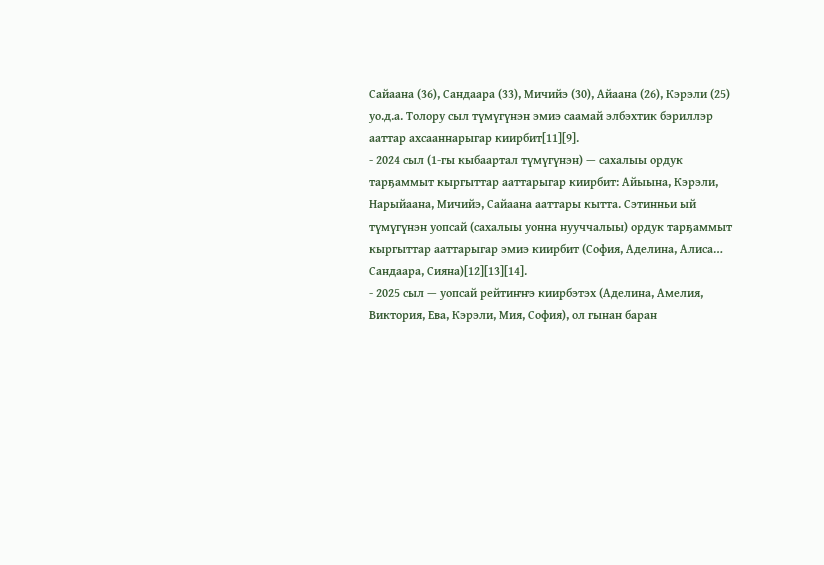Сайаана (36), Сандаара (33), Мичийэ (30), Айаана (26), Кэрэли (25) уо.д.а. Толору сыл түмүгүнэн эмиэ саамай элбэхтик бэриллэр ааттар ахсааннарыгар киирбит[11][9].
- 2024 сыл (1-гы кыбаартал түмүгүнэн) — сахалыы ордук тарҕаммыт кыргыттар ааттарыгар киирбит: Айыына, Кэрэли, Нарыйаана, Мичийэ, Сайаана ааттары кытта. Сэтинньи ый түмүгүнэн уопсай (сахалыы уонна нууччалыы) ордук тарҕаммыт кыргыттар ааттарыгар эмиэ киирбит (София, Аделина, Алиса… Сандаара, Сияна)[12][13][14].
- 2025 сыл — уопсай рейтиҥҥэ киирбэтэх (Аделина, Амелия, Виктория, Ева, Кэрэли, Мия, София), ол гынан баран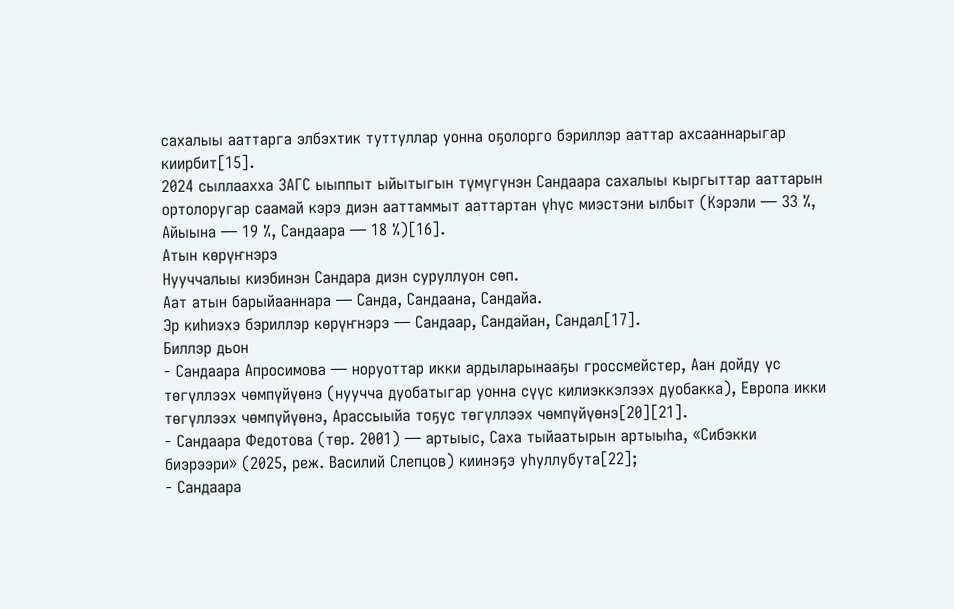сахалыы ааттарга элбэхтик туттуллар уонна оҕолорго бэриллэр ааттар ахсааннарыгар киирбит[15].
2024 сыллаахха ЗАГС ыыппыт ыйытыгын түмүгүнэн Сандаара сахалыы кыргыттар ааттарын ортолоругар саамай кэрэ диэн ааттаммыт ааттартан үһүс миэстэни ылбыт (Кэрэли — 33 %, Айыына — 19 %, Сандаара — 18 %)[16].
Атын көрүҥнэрэ
Нууччалыы киэбинэн Сандара диэн суруллуон сөп.
Аат атын барыйааннара — Санда, Сандаана, Сандайа.
Эр киһиэхэ бэриллэр көрүҥнэрэ — Сандаар, Сандайан, Сандал[17].
Биллэр дьон
- Сандаара Апросимова — норуоттар икки ардыларынааҕы гроссмейстер, Аан дойду үс төгүллээх чөмпүйүөнэ (нуучча дуобатыгар уонна сүүс килиэккэлээх дуобакка), Европа икки төгүллээх чөмпүйүөнэ, Арассыыйа тоҕус төгүллээх чөмпүйүөнэ[20][21].
- Сандаара Федотова (төр. 2001) — артыыс, Саха тыйаатырын артыыһа, «Сибэкки биэрээри» (2025, реж. Василий Слепцов) киинэҕэ уһуллубута[22];
- Сандаара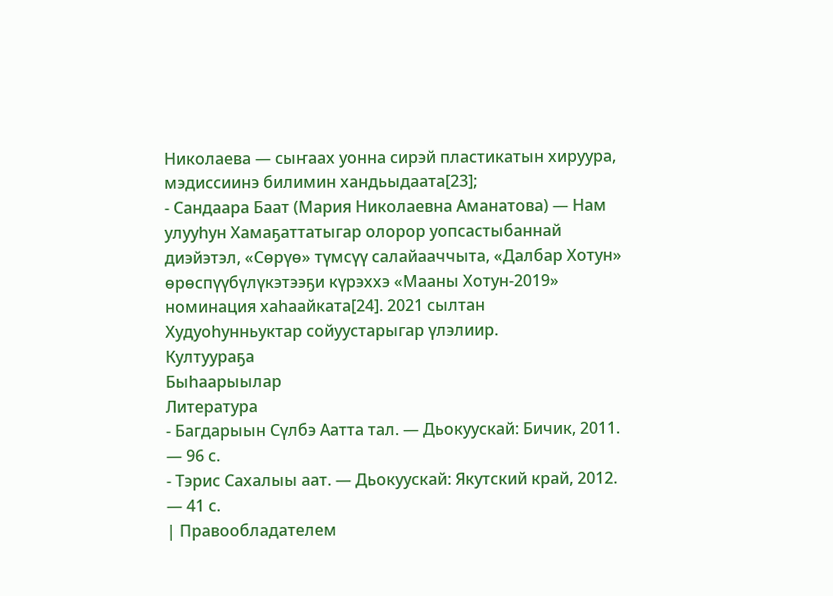Николаева — сыҥаах уонна сирэй пластикатын хируура, мэдиссиинэ билимин хандьыдаата[23];
- Сандаара Баат (Мария Николаевна Аманатова) — Нам улууһун Хамаҕаттатыгар олорор уопсастыбаннай диэйэтэл, «Сөрүө» түмсүү салайааччыта, «Далбар Хотун» өрөспүүбүлүкэтээҕи күрэххэ «Мааны Хотун-2019» номинация хаһаайката[24]. 2021 сылтан Худуоһунньуктар сойуустарыгар үлэлиир.
Култуураҕа
Быһаарыылар
Литература
- Багдарыын Сүлбэ Аатта тал. — Дьокуускай: Бичик, 2011. — 96 с.
- Тэрис Сахалыы аат. — Дьокуускай: Якутский край, 2012. — 41 с.
| Правообладателем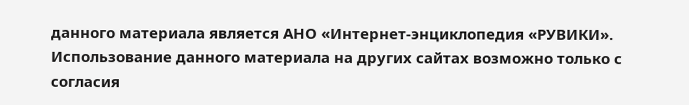данного материала является АНО «Интернет-энциклопедия «РУВИКИ». Использование данного материала на других сайтах возможно только с согласия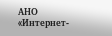АНО «Интернет-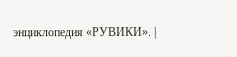энциклопедия «РУВИКИ». |